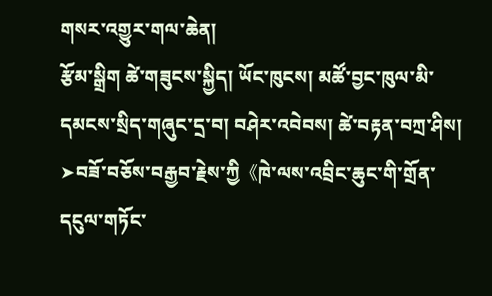གསར་འགྱུར་གལ་ཆེན།
རྩོམ་སྒྲིག ཚེ་གཟུངས་སྐྱིད། ཡོང་ཁུངས། མཚོ་བྱང་ཁུལ་མི་དམངས་སྲིད་གཞུང་དྲ་བ། བཤེར་འབེབས། ཚེ་བརྟན་བཀྲ་ཤིས།
➤བཟོ་བཅོས་བརྒྱབ་རྗེས་ཀྱི《ཁེ་ལས་འབྲིང་ཆུང་གི་གྲོན་དངུལ་གཏོང་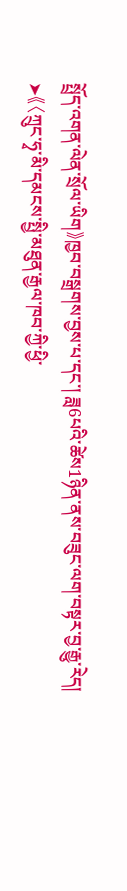སྤྲོད་འགན་ལེན་སྲོལ་ཡིག》ཁྱབ་བསྒྲགས་བྱས་པ་དང་། ཟླ6པའི་ཚེས1ཉིན་ནས་བཟུང་ལག་བསྟར་བྱ་རྒྱུ་རེད།
➤《〈ཀྲུང་ཧྭ་མི་དམངས་སྤྱི་མཐུན་རྒྱལ་ཁབ་ཀྱི་ཕྱི་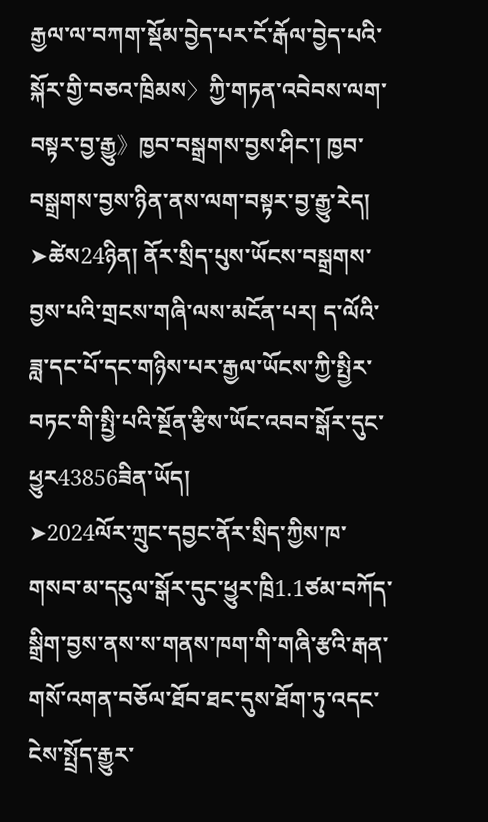རྒྱལ་ལ་བཀག་སྡོམ་བྱེད་པར་ངོ་རྒོལ་བྱེད་པའི་སྐོར་གྱི་བཅའ་ཁྲིམས〉ཀྱི་གཏན་འབེབས་ལག་བསྟར་བྱ་རྒྱུ》ཁྱབ་བསྒྲགས་བྱས་ཤིང་། ཁྱབ་བསྒྲགས་བྱས་ཉིན་ནས་ལག་བསྟར་བྱ་རྒྱུ་རེད།
➤ཚེས24ཉིན། ནོར་སྲིད་པུས་ཡོངས་བསྒྲགས་བྱས་པའི་གྲངས་གཞི་ལས་མངོན་པར། ད་ལོའི་ཟླ་དང་པོ་དང་གཉིས་པར་རྒྱལ་ཡོངས་ཀྱི་སྤྱིར་བཏང་གི་སྤྱི་པའི་སྔོན་རྩིས་ཡོང་འབབ་སྒོར་དུང་ཕྱུར43856ཟིན་ཡོད།
➤2024ལོར་ཀྲུང་དབྱང་ནོར་སྲིད་ཀྱིས་ཁ་གསབ་མ་དངུལ་སྒོར་དུང་ཕྱུར་ཁྲི1.1ཙམ་བཀོད་སྒྲིག་བྱས་ནས་ས་གནས་ཁག་གི་གཞི་རྩའི་རྒན་གསོ་འགན་བཅོལ་ཐོབ་ཐང་དུས་ཐོག་ཏུ་འདང་ངེས་སྤྲོད་རྒྱུར་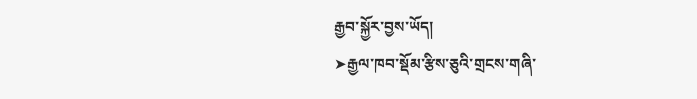རྒྱབ་སྐྱོར་བྱས་ཡོད།
➤རྒྱལ་ཁབ་སྡོམ་རྩིས་ཅུའི་གྲངས་གཞི་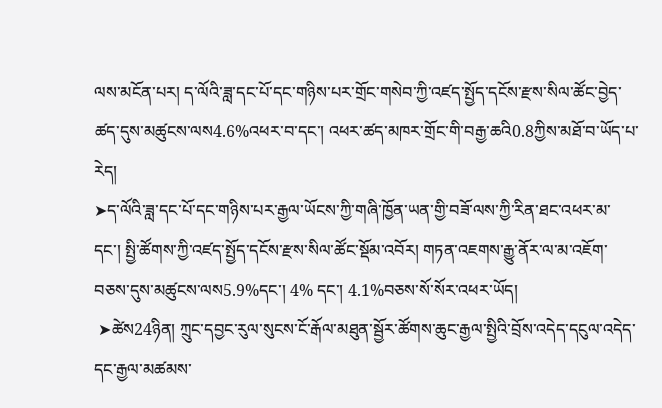ལས་མངོན་པར། ད་ལོའི་ཟླ་དང་པོ་དང་གཉིས་པར་གྲོང་གསེབ་ཀྱི་འཛད་སྤྱོད་དངོས་རྫས་སིལ་ཚོང་བྱེད་ཚད་དུས་མཚུངས་ལས4.6%འཕར་བ་དང་། འཕར་ཚད་མཁར་གྲོང་གི་བརྒྱ་ཆའི0.8ཀྱིས་མཐོ་བ་ཡོད་པ་རེད།
➤ད་ལོའི་ཟླ་དང་པོ་དང་གཉིས་པར་རྒྱལ་ཡོངས་ཀྱི་གཞི་ཁྱོན་ཡན་གྱི་བཟོ་ལས་ཀྱི་རིན་ཐང་འཕར་མ་དང་། སྤྱི་ཚོགས་ཀྱི་འཛད་སྤྱོད་དངོས་རྫས་སིལ་ཚོང་སྡོམ་འབོར། གཏན་འཇགས་རྒྱུ་ནོར་ལ་མ་འཇོག་བཅས་དུས་མཚུངས་ལས5.9%དང་། 4% དང་། 4.1%བཅས་སོ་སོར་འཕར་ཡོད།
 ➤ཚེས24ཉིན། ཀྲུང་དབྱང་རུལ་སུངས་ངོ་རྒོལ་མཐུན་སྦྱོར་ཚོགས་ཆུང་རྒྱལ་སྤྱིའི་བྲོས་འདེད་དངུལ་འདེད་དང་རྒྱལ་མཚམས་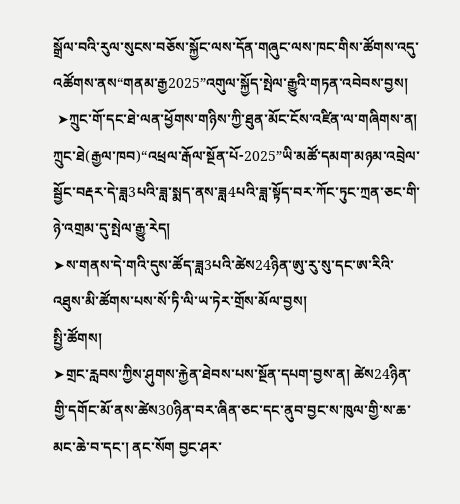སྒྲོལ་བའི་རུལ་སུངས་བཅོས་སྐྱོང་ལས་དོན་གཞུང་ལས་ཁང་གིས་ཚོགས་འདུ་འཚོགས་ནས“གནམ་རྒྱ2025”འགུལ་སྐྱོད་སྤེལ་རྒྱུའི་གཏན་འབེབས་བྱས།
 ➤ཀྲུང་གོ་དང་ཐེ་ལན་ཕྱོགས་གཉིས་ཀྱི་ཐུན་མོང་ངོས་འཛིན་ལ་གཞིགས་ན། ཀྲུང་ཐེ(རྒྱལ་ཁབ)“འཕྲལ་རྒོལ་སྔོན་པོ-2025”ཡི་མཚོ་དམག་མཉམ་འབྲེལ་སྦྱོང་བརྡར་དེ་ཟླ3པའི་ཟླ་སྨད་ནས་ཟླ4པའི་ཟླ་སྟོད་བར་ཀོང་ཏུང་ཀྲན་ཅང་གི་ཉེ་འགྲམ་དུ་སྤེལ་རྒྱུ་རེད།
➤ས་གནས་དེ་གའི་དུས་ཚོད་ཟླ3པའི་ཚེས24ཉིན་ཨུ་རུ་སུ་དང་ཨ་རིའི་འཐུས་མི་ཚོགས་པས་སོ་ཏི་ལི་ཡ་ཏེར་གྲོས་མོལ་བྱས།
སྤྱི་ཚོགས།
➤གྲང་རླབས་ཀྱིས་ཤུགས་རྐྱེན་ཐེབས་པས་སྔོན་དཔག་བྱས་ན། ཚེས24ཉིན་གྱི་དགོང་མོ་ནས་ཚེས30ཉིན་བར་ཞིན་ཅང་དང་ནུབ་བྱང་ས་ཁུལ་གྱི་ས་ཆ་མང་ཆེ་བ་དང་། ནང་སོག བྱང་ཤར་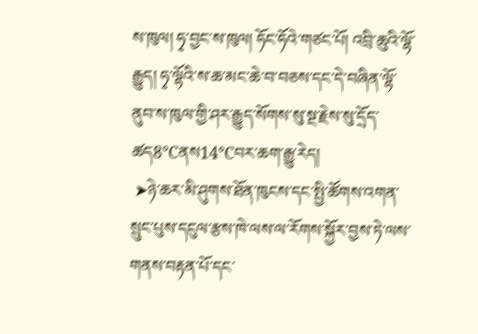ས་ཁུལ། ཧྭ་བྱང་ས་ཁུལ། ཧོང་ཧོའེ་གཙང་པོ། འབྲི་ཆུའི་ལྷོ་རྒྱུད། ཧྭ་ལྷོའི་ས་ཆ་མང་ཆེ་བ་བཅས་དང་དེ་བཞིན་ལྷོ་ནུབ་ས་ཁུལ་གྱི་ཤར་རྒྱུད་སོགས་སུ་སྔ་རྗེས་སུ་དྲོད་ཚད8℃ནས14℃བར་ཆག་རྒྱུ་རེད།
 ➤ཉེ་ཆར་མི་ཤུགས་ཐོན་ཁུངས་དང་སྤྱི་ཚོགས་འགན་སྲུང་པུས་དངུལ་རྩས་ཁེ་ལས་ལ་རོགས་སྐྱོར་བྱས་ཏེ་ལས་གནས་བརྟན་པོ་དང་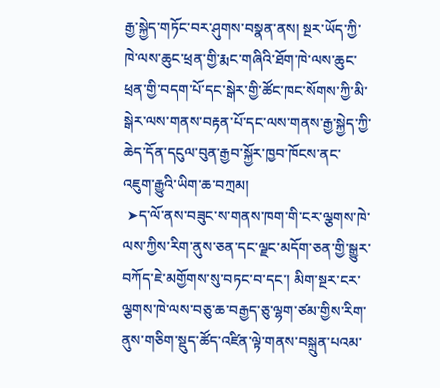རྒྱ་སྐྱེད་གཏོང་བར་ཤུགས་བསྣན་ནས། སྔར་ཡོད་ཀྱི་ཁེ་ལས་ཆུང་ཕྲན་གྱི་རྨང་གཞིའི་ཐོག་ཁེ་ལས་ཆུང་ཕྲན་གྱི་བདག་པོ་དང་སྒེར་གྱི་ཚོང་ཁང་སོགས་ཀྱི་མི་སྒེར་ལས་གནས་བརྟན་པོ་དང་ལས་གནས་རྒྱ་སྐྱེད་ཀྱི་ཆེད་དོན་དངུལ་བུན་རྒྱབ་སྐྱོར་ཁྱབ་ཁོངས་ནང་འཇུག་རྒྱུའི་ཡིག་ཆ་བཀྲམ།
 ➤ད་ལོ་ནས་བཟུང་ས་གནས་ཁག་གི་ངར་ལྕགས་ཁེ་ལས་ཀྱིས་རིག་ནུས་ཅན་དང་ལྗང་མདོག་ཅན་གྱི་སྒྱུར་བཀོད་ཇེ་མགྱོགས་སུ་བཏང་བ་དང་། མིག་སྔར་ངར་ལྕགས་ཁེ་ལས་བཅུ་ཆ་བརྒྱད་ཅུ་ལྷག་ཙམ་གྱིས་རིག་ནུས་གཅིག་སྡུད་ཚོད་འཛིན་ལྟེ་གནས་བསྐྲུན་པའམ་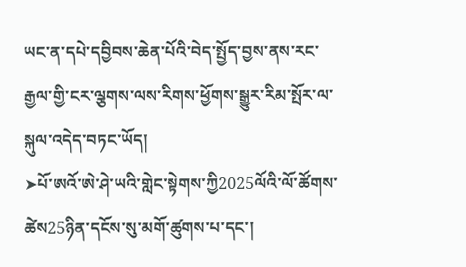ཡང་ན་དཔེ་དབྱིབས་ཆེན་པོའི་བེད་སྤྱོད་བྱས་ནས་རང་རྒྱལ་གྱི་ངར་ལྕགས་ལས་རིགས་ཕྱོགས་སྒྱུར་རིམ་སྤོར་ལ་སྐུལ་འདེད་བཏང་ཡོད།
➤པོ་ཨའོ་ཨེ་ཤེ་ཡའི་གླེང་སྟེགས་ཀྱི2025ལོའི་ལོ་ཚོགས་ཚེས25ཉིན་དངོས་སུ་མགོ་ཚུགས་པ་དང་།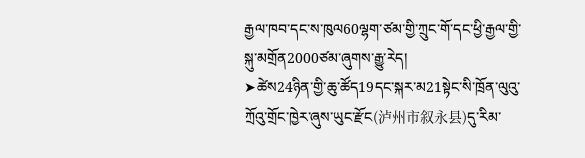རྒྱལ་ཁབ་དང་ས་ཁུལ60ལྷག་ཙམ་གྱི་ཀྲུང་གོ་དང་ཕྱི་རྒྱལ་གྱི་སྐུ་མགྲོན2000ཙམ་ཞུགས་རྒྱུ་རེད།
➤ཚེས24ཉིན་གྱི་ཆུ་ཚོད19དང་སྐར་མ21སྟེང་སི་ཁྲོན་ལུའུ་ཀྲོའུ་གྲོང་ཁྱེར་ཞུས་ཡུང་རྫོང(泸州市叙永县)དུ་རིམ་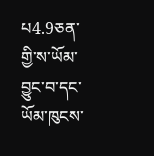པ4.9ཅན་གྱི་ས་ཡོམ་བྱུང་བ་དང་ཡོམ་ཁུངས་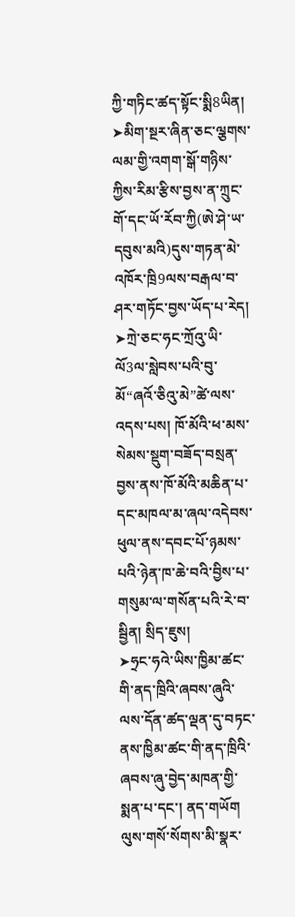ཀྱི་གཏིང་ཚད་སྟོང་སྨི8ཡིན།
➤མིག་སྔར་ཞིན་ཅང་ལྕགས་ལམ་གྱི་འགག་སྒོ་གཉིས་ཀྱིས་རིམ་རྩིས་བྱས་ན་ཀྲུང་གོ་དང་ཡོ་རོབ་ཀྱི(ཨེ་ཤེ་ཡ་དབུས་མའི)དུས་གཏན་མེ་འཁོར་ཁྲི9ལས་བརྒལ་བ་ཤར་གཏོང་བྱས་ཡོད་པ་རེད།
➤ཀྲེ་ཅང་ཧང་ཀྲོའུ་ཡི་ལོ3ལ་སླེབས་པའི་བུ་མོ“ཞའོ་ཅིའུ་མེ”ཚེ་ལས་འདས་པས། ཁོ་མོའི་ཕ་མས་སེམས་སྡུག་བཟོད་བསྲན་བྱས་ནས་ཁོ་མོའི་མཆིན་པ་དང་མཁལ་མ་ཞལ་འདེབས་ཕུལ་ནས་དབང་པོ་ཉམས་པའི་ཉེན་ཁ་ཆེ་བའི་བྱིས་པ་གསུམ་ལ་གསོན་པའི་རེ་བ་སྦྱིན། སྲིད་ཇུས།
➤ཧྲང་ཧའེ་ཡིས་ཁྱིམ་ཚང་གི་ནད་ཁྲིའི་ཞབས་ཞུའི་ལས་དོན་ཚད་ལྡན་དུ་བཏང་ནས་ཁྱིམ་ཚང་གི་ནད་ཁྲིའི་ཞབས་ཞུ་བྱེད་མཁན་གྱི་སྨན་པ་དང་། ནད་གཡོག ལུས་གསོ་སོགས་མི་སྣར་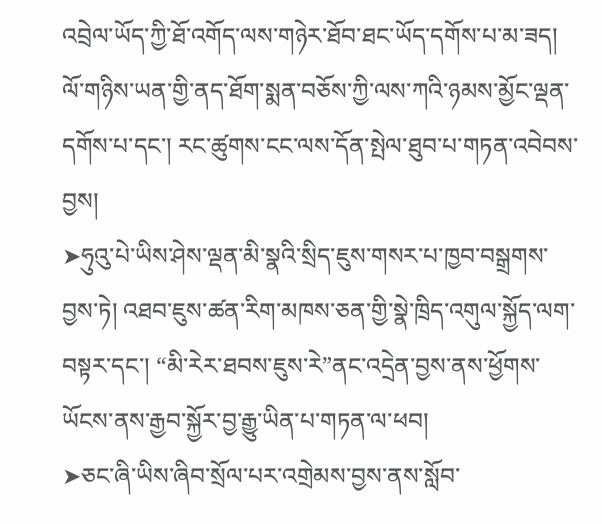འབྲེལ་ཡོད་ཀྱི་ཐོ་འགོད་ལས་གཉེར་ཐོབ་ཐང་ཡོད་དགོས་པ་མ་ཟད། ལོ་གཉིས་ཡན་གྱི་ནད་ཐོག་སྨན་བཅོས་ཀྱི་ལས་ཀའི་ཉམས་མྱོང་ལྡན་དགོས་པ་དང་། རང་ཚུགས་ངང་ལས་དོན་སྤེལ་ཐུབ་པ་གཏན་འབེབས་བྱས།
➤ཧུའུ་པེ་ཡིས་ཤེས་ལྡན་མི་སྣའི་སྲིད་ཇུས་གསར་པ་ཁྱབ་བསྒྲགས་བྱས་ཏེ། འཐབ་ཇུས་ཚན་རིག་མཁས་ཅན་གྱི་སྣེ་ཁྲིད་འགུལ་སྐྱོད་ལག་བསྟར་དང་། “མི་རེར་ཐབས་ཇུས་རེ”ནང་འདྲེན་བྱས་ནས་ཕྱོགས་ཡོངས་ནས་རྒྱབ་སྐྱོར་བྱ་རྒྱུ་ཡིན་པ་གཏན་ལ་ཕབ།
➤ཅང་ཞི་ཡིས་ཞིབ་སྲོལ་པར་འགྲེམས་བྱས་ནས་སློབ་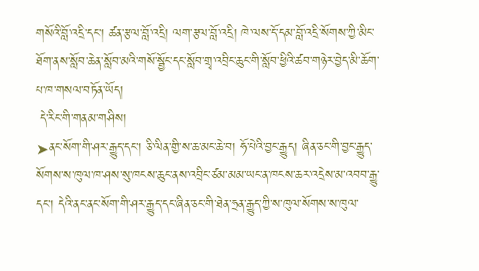གསོའི་བློ་འདྲི་དང་། ཚན་རྩལ་བློ་འདྲི། ལག་རྩལ་བློ་འདྲི། ཁེ་ལས་དོ་དམ་བློ་འདྲི་སོགས་ཀྱི་མིང་ཐོག་ནས་སློབ་ཆེན་སློབ་མའི་གསོ་སྦྱོང་དང་སློབ་གྲྭ་འབྲིང་ཆུང་གི་སློབ་ཕྱིའི་ཚབ་གཉེར་བྱེད་མི་ཆོག་པ་ཁ་གསལ་བཏོན་ཡོད།
 དེ་རིང་གི་གནམ་གཤིས།
➤ནང་སོག་གི་ཤར་རྒྱུད་དང་། ཅི་ལིན་གྱི་ས་ཆ་མང་ཆེ་བ། ཧོ་པེའི་བྱང་རྒྱུད། ཞིན་ཅང་གི་བྱང་རྒྱུད་སོགས་ས་ཁུལ་ཁ་ཤས་སུ་ཁངས་ཆུང་ནས་འབྲིང་ཙམ་མམ་ཡང་ན་ཁངས་ཆར་འདྲེས་མ་འབབ་རྒྱུ་དང་། དེའི་ནང་ནང་སོག་གི་ཤར་རྒྱུད་དང་ཞིན་ཅང་གི་ཐེན་ཧྲན་རྒྱུད་ཀྱི་ས་ཁུལ་སོགས་ས་ཁུལ་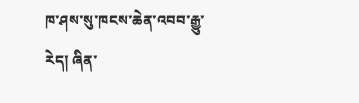ཁ་ཤས་སུ་ཁངས་ཆེན་འབབ་རྒྱུ་རེད། ཞིན་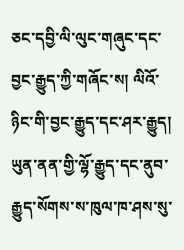ཅང་དབྱི་ལི་ལུང་གཞུང་དང་བྱང་རྒྱུད་ཀྱི་གཞོང་ས། ལིའོ་ཉིང་གི་བྱང་རྒྱུད་དང་ཤར་རྒྱུད། ཡུན་ནན་གྱི་ལྷོ་རྒྱུད་དང་ནུབ་རྒྱུད་སོགས་ས་ཁུལ་ཁ་ཤས་སུ་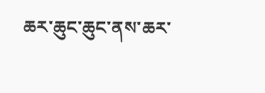ཆར་ཆུང་ཆུང་ནས་ཆར་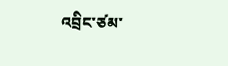འབྲིང་ཙམ་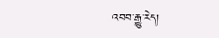འབབ་རྒྱུ་རེད།